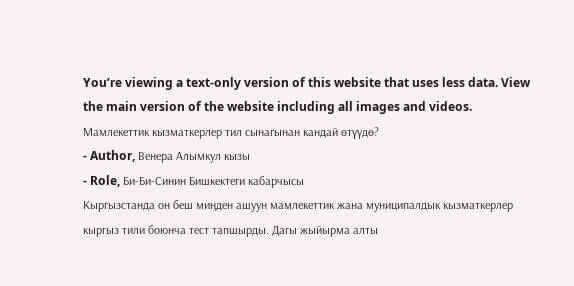You’re viewing a text-only version of this website that uses less data. View the main version of the website including all images and videos.
Мамлекеттик кызматкерлер тил сынагынан кандай өтүүдө?
- Author, Венера Алымкул кызы
- Role, Би-Би-Синин Бишкектеги кабарчысы
Кыргызстанда он беш миңден ашуун мамлекеттик жана муниципалдык кызматкерлер кыргыз тили боюнча тест тапшырды. Дагы жыйырма алты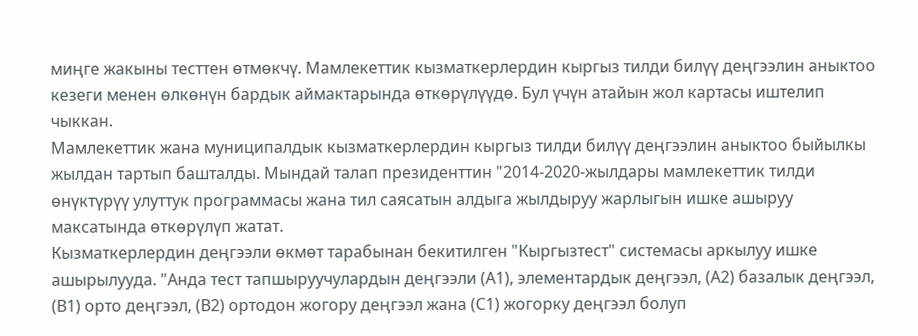миңге жакыны тесттен өтмөкчү. Мамлекеттик кызматкерлердин кыргыз тилди билүү деңгээлин аныктоо кезеги менен өлкөнүн бардык аймактарында өткөрүлүүдө. Бул үчүн атайын жол картасы иштелип чыккан.
Мамлекеттик жана муниципалдык кызматкерлердин кыргыз тилди билүү деңгээлин аныктоо быйылкы жылдан тартып башталды. Мындай талап президенттин "2014-2020-жылдары мамлекеттик тилди өнүктүрүү улуттук программасы жана тил саясатын алдыга жылдыруу жарлыгын ишке ашыруу максатында өткөрүлүп жатат.
Кызматкерлердин деңгээли өкмөт тарабынан бекитилген "Кыргызтест" системасы аркылуу ишке ашырылууда. "Анда тест тапшыруучулардын деңгээли (А1), элементардык деңгээл, (А2) базалык деңгээл, (В1) орто деңгээл, (В2) ортодон жогору деңгээл жана (С1) жогорку деңгээл болуп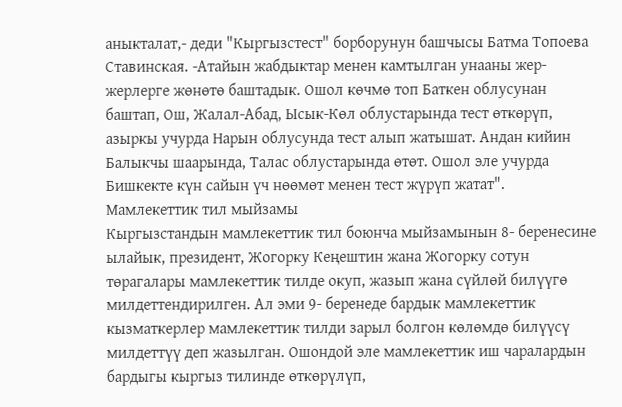аныкталат,- деди "Кыргызстест" борборунун башчысы Батма Топоева Ставинская. -Атайын жабдыктар менен камтылган унааны жер-жерлерге жөнөтө баштадык. Ошол көчмө топ Баткен облусунан баштап, Ош, Жалал-Абад, Ысык-Көл облустарында тест өткөрүп, азыркы учурда Нарын облусунда тест алып жатышат. Андан кийин Балыкчы шаарында, Талас облустарында өтөт. Ошол эле учурда Бишкекте күн сайын үч нөөмөт менен тест жүрүп жатат".
Мамлекеттик тил мыйзамы
Кыргызстандын мамлекеттик тил боюнча мыйзамынын 8- беренесине ылайык, президент, Жогорку Кеңештин жана Жогорку сотун төрагалары мамлекеттик тилде окуп, жазып жана сүйлөй билүүгө милдеттендирилген. Ал эми 9- беренеде бардык мамлекеттик кызматкерлер мамлекеттик тилди зарыл болгон көлөмдө билүүсү милдеттүү деп жазылган. Ошондой эле мамлекеттик иш чаралардын бардыгы кыргыз тилинде өткөрүлүп,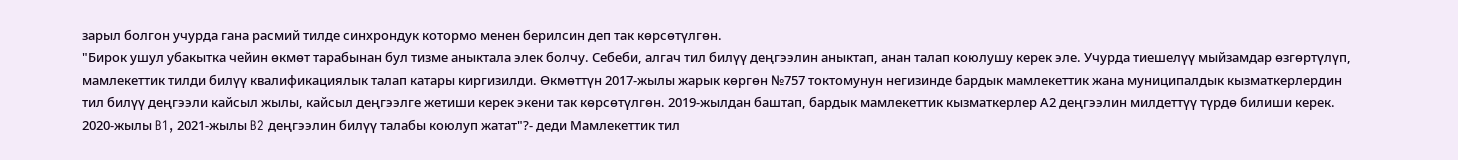зарыл болгон учурда гана расмий тилде синхрондук котормо менен берилсин деп так көрсөтүлгөн.
"Бирок ушул убакытка чейин өкмөт тарабынан бул тизме аныктала элек болчу. Себеби, алгач тил билүү деңгээлин аныктап, анан талап коюлушу керек эле. Учурда тиешелүү мыйзамдар өзгөртүлүп, мамлекеттик тилди билүү квалификациялык талап катары киргизилди. Өкмөттүн 2017-жылы жарык көргөн №757 токтомунун негизинде бардык мамлекеттик жана муниципалдык кызматкерлердин тил билүү деңгээли кайсыл жылы, кайсыл деңгээлге жетиши керек экени так көрсөтүлгөн. 2019-жылдан баштап, бардык мамлекеттик кызматкерлер А2 деңгээлин милдеттүү түрдө билиши керек. 2020-жылы B1, 2021-жылы B2 деңгээлин билүү талабы коюлуп жатат"?- деди Мамлекеттик тил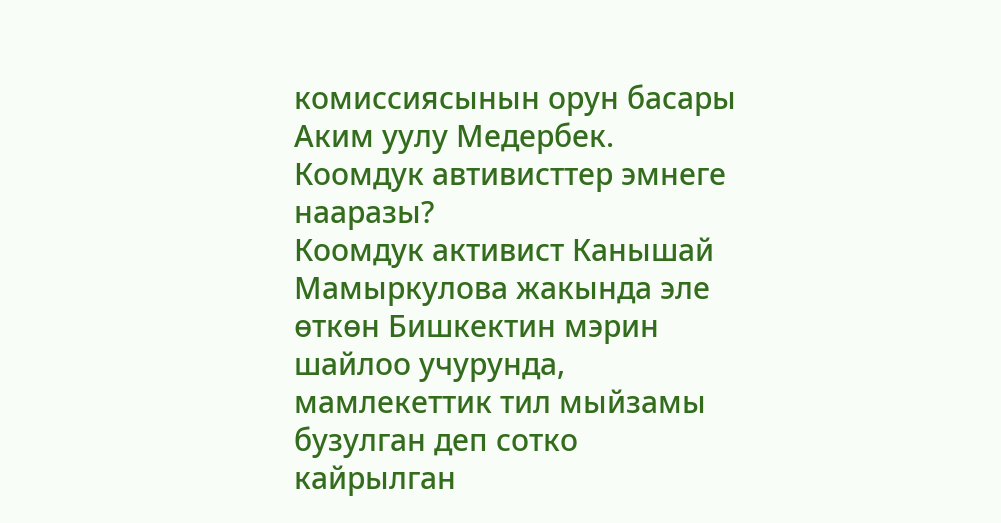комиссиясынын орун басары Аким уулу Медербек.
Коомдук автивисттер эмнеге нааразы?
Коомдук активист Канышай Мамыркулова жакында эле өткөн Бишкектин мэрин шайлоо учурунда, мамлекеттик тил мыйзамы бузулган деп сотко кайрылган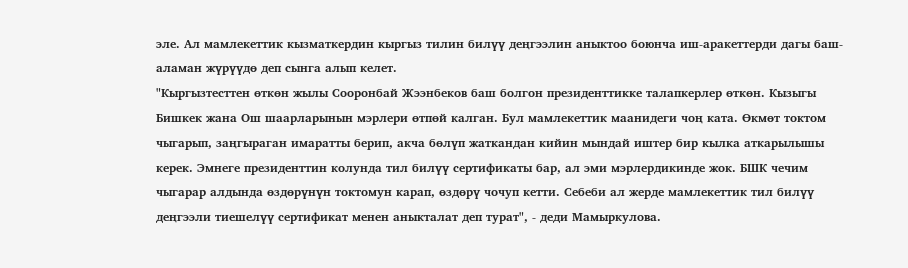эле. Ал мамлекеттик кызматкердин кыргыз тилин билүү деңгээлин аныктоо боюнча иш-аракеттерди дагы баш-аламан жүрүүдө деп сынга алып келет.
"Кыргызтесттен өткөн жылы Сооронбай Жээнбеков баш болгон президенттикке талапкерлер өткөн. Кызыгы Бишкек жана Ош шаарларынын мэрлери өтпөй калган. Бул мамлекеттик маанидеги чоң ката. Өкмөт токтом чыгарып, заңгыраган имаратты берип, акча бөлүп жаткандан кийин мындай иштер бир кылка аткарылышы керек. Эмнеге президенттин колунда тил билүү сертификаты бар, ал эми мэрлердикинде жок. БШК чечим чыгарар алдында өздөрүнүн токтомун карап, өздөрү чочуп кетти. Себеби ал жерде мамлекеттик тил билүү деңгээли тиешелүү сертификат менен аныкталат деп турат", - деди Мамыркулова.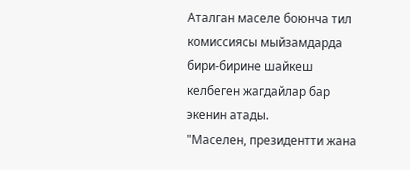Аталган маселе боюнча тил комиссиясы мыйзамдарда бири-бирине шайкеш келбеген жагдайлар бар экенин атады.
"Маселен, президентти жана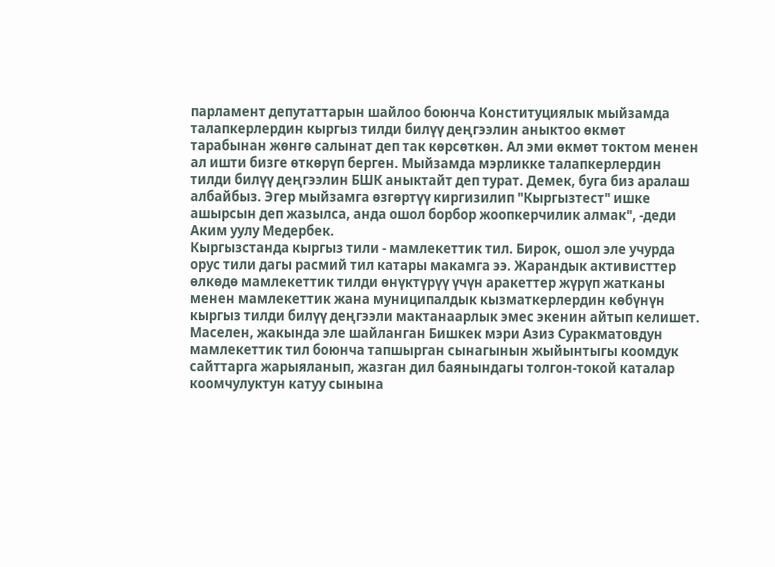парламент депутаттарын шайлоо боюнча Конституциялык мыйзамда талапкерлердин кыргыз тилди билүү деңгээлин аныктоо өкмөт тарабынан жөнгө салынат деп так көрсөткөн. Ал эми өкмөт токтом менен ал ишти бизге өткөрүп берген. Мыйзамда мэрликке талапкерлердин тилди билүү деңгээлин БШК аныктайт деп турат. Демек, буга биз аралаш албайбыз. Эгер мыйзамга өзгөртүү киргизилип "Кыргызтест" ишке ашырсын деп жазылса, анда ошол борбор жоопкерчилик алмак", -деди Аким уулу Медербек.
Кыргызстанда кыргыз тили - мамлекеттик тил. Бирок, ошол эле учурда орус тили дагы расмий тил катары макамга ээ. Жарандык активисттер өлкөдө мамлекеттик тилди өнүктүрүү үчүн аракеттер жүрүп жатканы менен мамлекеттик жана муниципалдык кызматкерлердин көбүнүн кыргыз тилди билүү деңгээли мактанаарлык эмес экенин айтып келишет. Маселен, жакында эле шайланган Бишкек мэри Азиз Суракматовдун мамлекеттик тил боюнча тапшырган сынагынын жыйынтыгы коомдук сайттарга жарыяланып, жазган дил баянындагы толгон-токой каталар коомчулуктун катуу сынына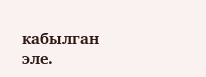кабылган эле.